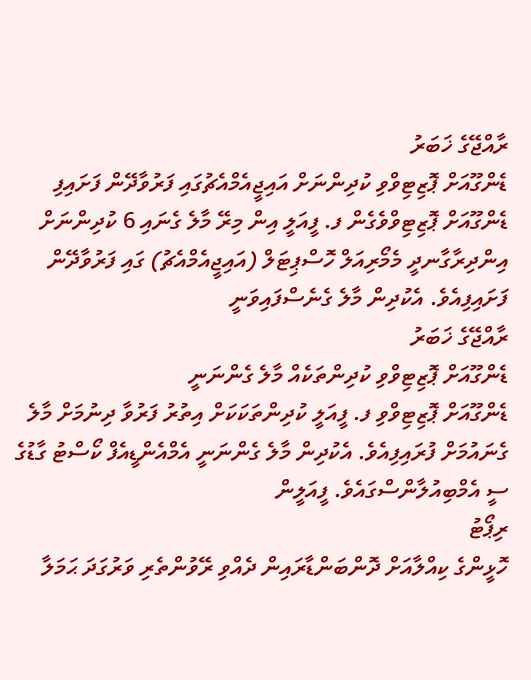ރާއްޖޭގެ ޚަބަރު
ޑެންގޫއަށް ޕޮޒިޓިވްވި ކުދިންނަށް އައިޖީއެމްއެޗުގައި ފަރުވާދޭން ފަށައިފި
ޑެންގޫއަށް ޕޮޒިޓިވްވެގެން ފ. ފީއަލީ އިން މިރޭ މާލެ ގެނައި 6 ކުދިންނަށް އިންދިރާގާނދީ މެމޯރިއަލް ހޮސްޕިޓަލް (އައިޖީއެމްއެޗު) ގައި ފަރުވާދޭން ފަށައިފިއެވެ. އެކުދިން މާލެ ގެނެސްފައިވަނީ
ރާއްޖޭގެ ޚަބަރު
ޑެންގޫއަށް ޕޮޒިޓިވްވި ކުދިންތަކެއް މާލެ ގެންނަނީ
ޑެންގޫއަށް ޕޮޒިޓިވްވި ފ. ފީއަލީ ކުދިންތަކަކަށް އިތުރު ފަރުވާ ދިނުމަށް މާލެ ގެނައުމަށް ފުރައިފިއެވެ. އެކުދިން މާލެ ގެންނަނީ އެމްއެންޑީއެފް ކޯސްޓު ގާޑުގެ ސީ އެމްބިއުލާންސްގައެވެ. ފީއަލީން
ރިޕޯޓު
ހޮޅީންގެ ކިއްލާއަށް ދޮންބަންޑާރައިން ދެއްވި ރޭވުންތެރި ވަރުގަދަ ޙަމަލާ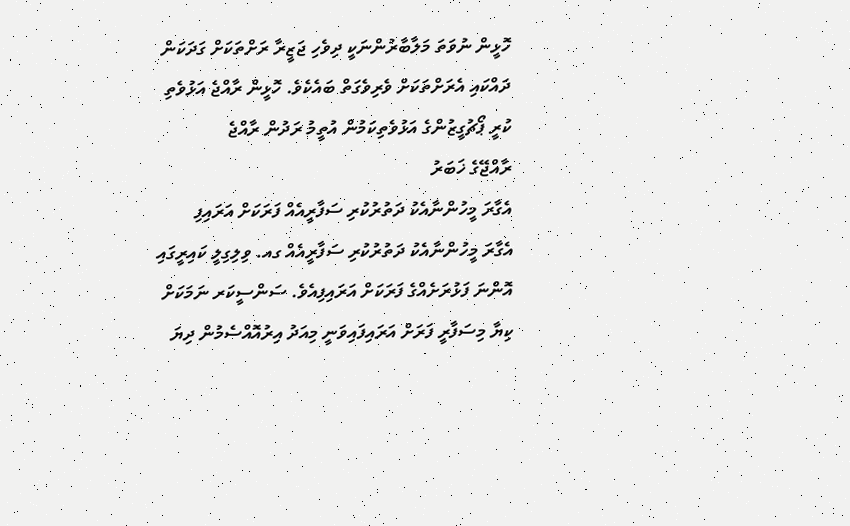ހޮޅީން ނުވަތަ މަލާބާރުންނަކީ ދިވެހި ޖަޒީރާ ރަށްތަކަށް ގަދަކަން ދައްކައި އެރަށްތަކަށް ވެރިވެގަތް ބައެކެވެ. ހޮޅީން ރާއްޖެ އަޅުވެތި ކުރީ ޕޯޗުގީޒުންގެ އަޅުވެތިކަމުން އުތީމު ރަދުން ރާއްޖެ
ރާއްޖޭގެ ޚަބަރު
އެގާރަ މީހުންނާއެކު ދަތުރުކުރި ސަފާރީއެއް ފަރަކަށް އަރައިފި
އެގާރަ މީހުންނާއެކު ދަތުރުކުރި ސަފާރީއެއް ގއ. ވިލިގިލީ ކައިރީގައި އޮންނަ ފަޅުރަށެއްގެ ފަރަކަށް އަރައިފިއެވެ. ސަންސީކަރ ނަމަކަށް ކިޔާ މިސަފާރީ ފަރަށް އަރައިފައިވަނީ މިއަދު އިރުއޮއްސެމުން ދިޔަ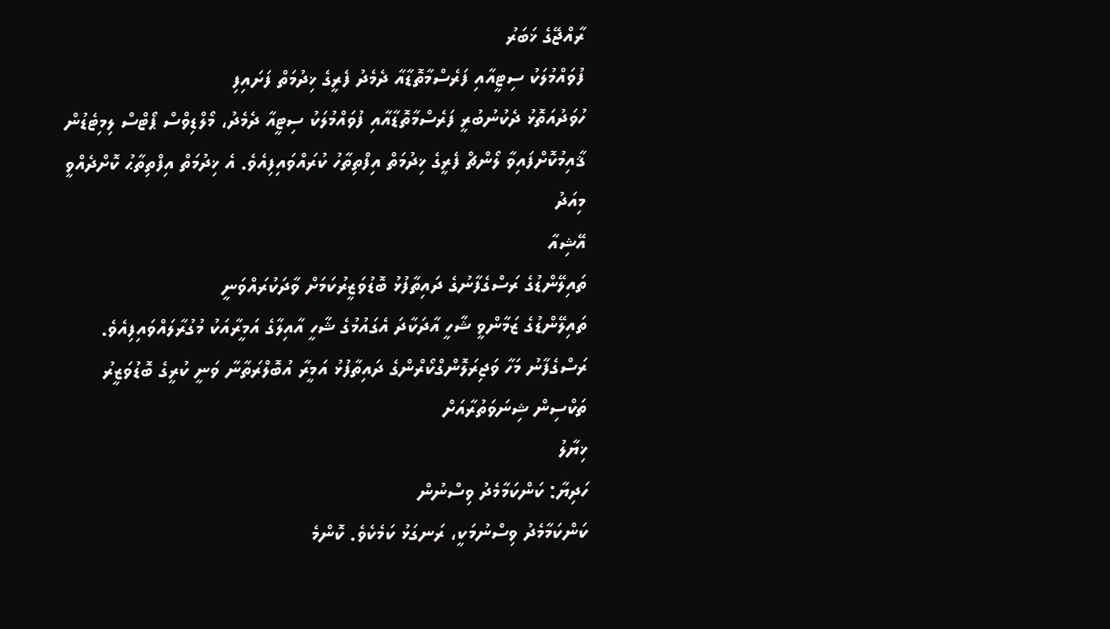ރާއްޖޭގެ ޚަބަރު
ފުވައްމުލަކު ސިޓީއާއި ފަރެސްމާތޮޑާއާ ދެމެދު ފެރީގެ ޚިދުމަތް ފަށައިފި
ހުވަދުއަތޮޅު ދެކުނުބުރީ ފަރެސްމާތޮޑާއާއި ފުވައްމުލަކު ސިޓީއާ ދެމެދު، މޯލްޑިވްސް ޕޯޓްސް ލިމިޓެޑުން ޤާއިމުކޮށްފައިވާ ލޯންޗް ފެރީގެ ޚިދުމަތް އިފްތިތާހު ކުރައްވައިފިއެވެ. އެ ޚިދުމަތް އިފްތިތާޙު ކޮށްދެއްވީ މިއަދު
އޭޝިއާ
ތައިލޭންޑުގެ ރަސްގެފާނުގެ ދައިތާފުޅު ބޮޑުވަޒީރުކަމަށް ވާދަކުރައްވަނީ
ތައިލޭންޑުގެ ޒަމާންވީ ޝާހީ އާދަކާދަ އެގައުމުގެ ޝާހީ އާއިލާގެ އަމީރާއަކު މުގުރާލައްވައިފިއެވެ. ރަސްގެފާނު މަހާ ވަޖިރަލޮންގްކޯރްންގެ ދައިތާފުޅު އަމީރާ އުބޮލްރަތާނާ ވަނީ ކުރީގެ ބޮޑުވަޒީރު ތަކްސިން ޝިނަވަތުރާއަށް
ޚިޔާލު
ހަދިޔާ: ކަންކަމާމެދު ވިސްނުން
ކަންކަމާމެދު ވިސްނުމަކީ، ރަނގަޅު ކަމެކެވެ. ކޮންމެ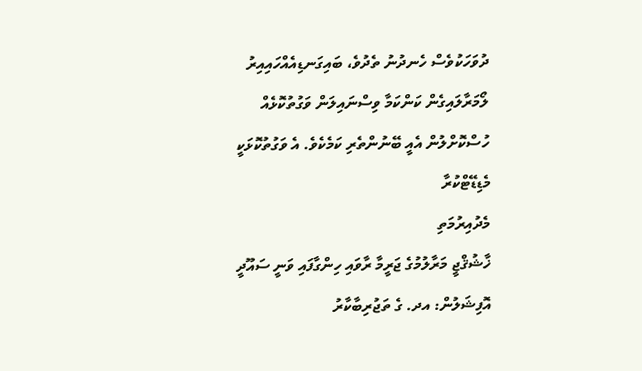ދުވަހަކުވެސް ހެނދުނު ތެދުވެ، ބައިގަނޑިއެއްހައިއިރު ލޯމަރާލައިގެން ކަންކަމާ ވިސްނައިލަން ވަގުތުކޮޅެއް ހުސްކޮށްލުން އެއީ ބޭނުންތެރި ކަމެކެވެ. އެ ވަގުތުކޮޅަކީ މެޑިޑޭޓްކުރާ
މެދުއިރުމަތި
ޚާޝުޤްޖީ މަރާލުމުގެ ޖަރީމާ ރާވައި ހިންގާފައި ވަނީ ސައޫދީ އޮފިޝަލުން: އދ. ގެ ތަޖުރިބާކާރު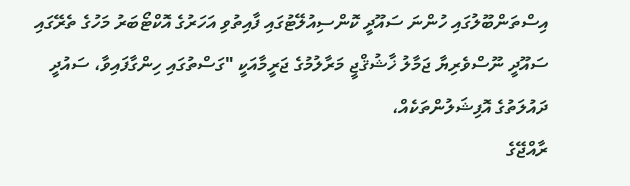އިސްތަންބޫލުގައި ހުންނަ ސައޫދީ ކޮންސިއުލޭޓުގައި ފާއިތުވި އަހަރުގެ އޮކްޓޯބަރު މަހުގެ ތެރޭގައި ސައޫދީ ނޫސްވެރިޔާ ޖަމާލު ޚާޝުޤްޖީ މަރާލުމުގެ ޖަރީމާއަކީ "ގަސްތުގައި ހިންގާފައިވާ، ސައުދީ ދައުލަތުގެ އޮފިޝަލުންތަކެއް،
ރާއްޖޭގެ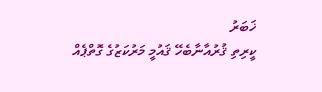ޚަބަރު
ކީރިތި ޤުރުއާނާބެހޭ ޤައުމީ މަރުކަޒުގެ ގޮތްޕެއް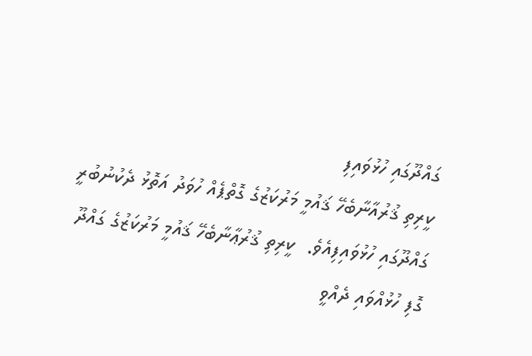ގައްދޫގައި ހުޅުވައިފި
ކީރިތި ޤުރުއާނާބެހޭ ޤައުމީ މަރުކަޒުގެ ގޮތްޕެއް ހުވަދު އަތޮޅު ދެކުނުބުރީ ގައްދޫގައި ހުޅުވައިފިއެވެ.  ކީރިތި ޤުރުޢާނާބެހޭ ޤައުމީ މަރުކަޒުގެ ގައްދޫ ގޮފި ހުޅުއްވައި ދެއްވީ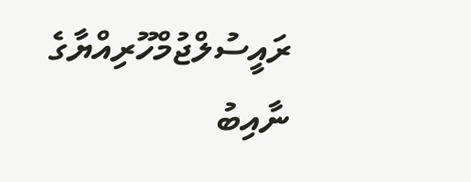ރައީސުލްޖުމްހޫރިއްޔާގެ ނާއިބު